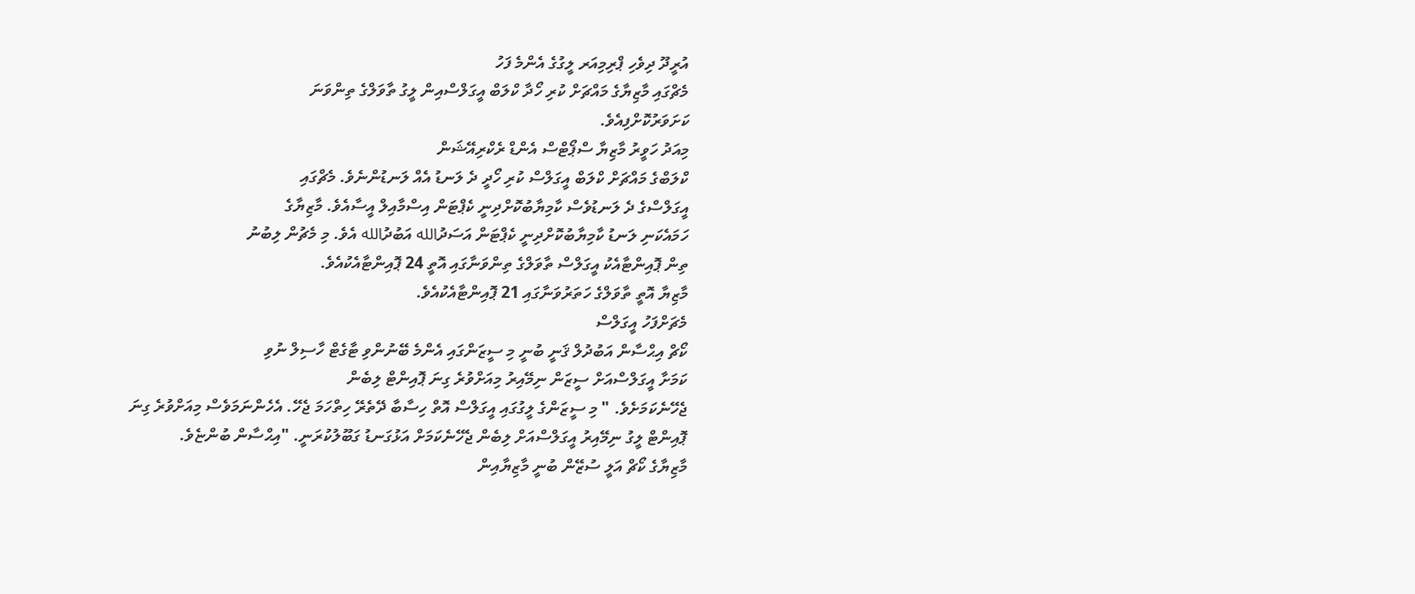އުރީދޫ ދިވެހި ޕްރިމިއަރ ލީގުގެ އެންމެ ފަހު
މެޗްގައި މާޒިޔާގެ މައްޗަށް ކުރި ހޯދާ ކްލަބް އީގަލްސްއިން ލީގު ތާވަލްގެ ތިންވަނަ
ކަށަވަރުކޮށްފިއެވެ.
މިއަދު ހަވީރު މާޒިޔާ ސްޕޯޓްސް އެންޑް ރެކްރިއޭޝަން
ކްލަބްގެ މައްޗަށް ކްލަބް އީގަލްސް ކުރި ހޯދީ ދެ ލަނޑު އެއް ލަނޑުންނެވެ. މެޗްގައި
އީގަލްސްގެ ދެ ލަނޑުވެސް ކާމިޔާބުކޮށްދިނީ ކެޕްޓަން އިސްމާއިލް އީސާއެވެ. މާޒިޔާގެ
ހަމައެކަނި ލަނޑު ކާމިޔާބުކޮށްދިނީ ކެޕްޓަން އަސަދުالله އަބުދުالله އެވެ. މި މެޗުން ލިބުނު
ތިން ޕޮއިންޓާއެކު އީގަލްސް ތާވަލްގެ ތިންވަނާގައި އޮތީ 24 ޕޮއިންޓާއެކުއެވެ.
މާޒިޔާ އޮތީ ތާވަލްގެ ހަތަރުވަނާގައި 21 ޕޮއިންޓާއެކުއެވެ.
މެޗަށްފަހު އީގަލްސް
ކޯޗް އިޙްސާން އަބުދުލް ޤަނީ ބުނީ މި ސީޒަންގައި އެންމެ ބޭނުންވި ޓާގެޓް ހާސިލް ނުވި
ކަމަށާ އީގަލްސްއަށް ސީޒަން ނިމޭއިރު މިއަށްވުރެ ގިނަ ޕޮއިންޓް ލިބެން
ޖެހޭނެކަމަށެވެ. " މި ސީޒަންގެ ލީގުގައި އީގަލްސް އޮތް ހިސާބާ ދޭތެރޭ ހިތްހަމަ ޖެހޭ. އެހެންނަމަވެސް މިއަށްވުރެ ގިނަ ޕޮއިންޓް ލީގު ނިމޭއިރު އީގަލްސްއަށް ލިބެން ޖެހޭނެކަމަށް އަޅުގަނޑު ގަބޫލުކުރަނީ. "އިޙްސާން ބުންޏެވެ.
މާޒިޔާގެ ކޯޗް އަލީ ސުޒޭން ބުނީ މާޒިޔާއިން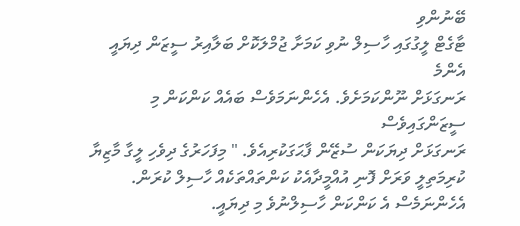ބޭނުންވި
ޓާގެޓް ލީގުގައި ހާސިލް ނުވި ކަމަށާ ޖުމްލަކޮށް ބަލާއިރު ސީޒަން ދިޔައީ އެންމެ
ރަނގަޅަށް ނޫންކަމަށެވެ. އެހެންނަމަވެސް ބައެއް ކަންކަން މި ސީޒަންގައިވެސް
ރަނގަޅަށް ދިޔަކަން ސުޒޭން ފާޙަގަކުރިއެވެ. " މިފަހަރުގެ ދިވެހި ލީގާ މާޒިޔާ ކުރިމަތިލީ ވަރަށް ފޮނި އުއްމީދާއެކު ކަންތައްތަކެއް ހާސިލް ކުރަން. އެހެންނަމެސް އެ ކަންކަން ހާސިލްނުވެ މި ދިޔައީ.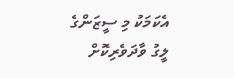އެކަމަކު މި ސީޒަންގެ ލީގު ވާދަވެރިކޮށް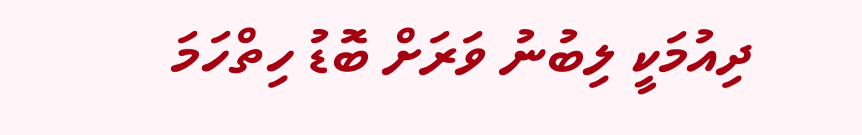ދިއުމަކީ ލިބުނު ވަރަށް ބޮޑު ހިތްހަމަ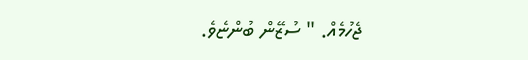ޖެހުމެއް. " ސުޒޭން ބުންޏެވެ.